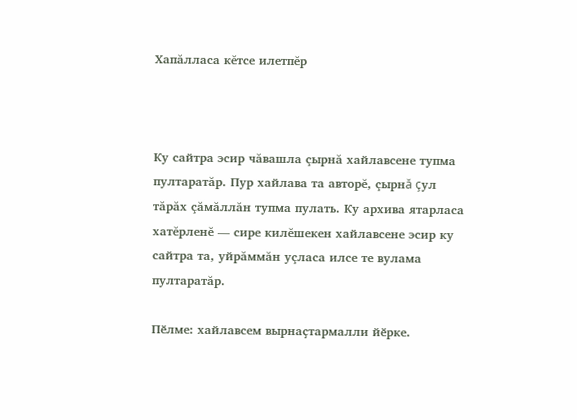Хапăлласа кĕтсе илетпĕр



Ку сайтра эсир чăвашла çырнă хайлавсене тупма пултаратăр. Пур хайлава та авторĕ, çырнă çул тăрăх çăмăллăн тупма пулать. Ку архива ятарласа хатĕрленĕ — сире килĕшекен хайлавсене эсир ку сайтра та, уйрăммăн уçласа илсе те вулама пултаратăр.

Пӗлме: хайлавсем вырнаҫтармалли йӗрке.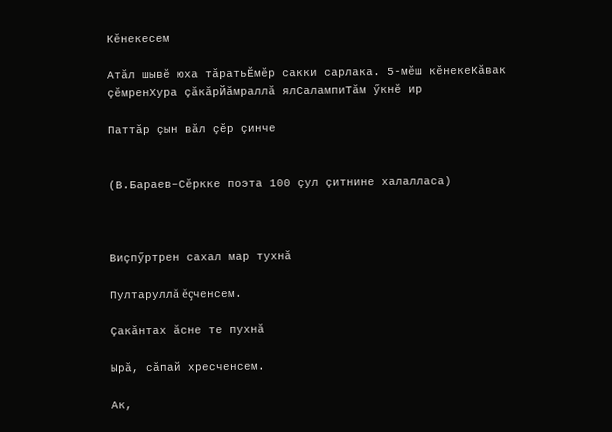Кĕнекесем

Атăл шывĕ юха тăратьĔмĕр сакки сарлака. 5-мĕш кĕнекеКăвак çĕмренХура çăкăрЙăмраллă ялСалампиТăм ӳкнĕ ир

Паттăр çын вăл çĕр çинче


(В.Бараев–Сĕркке поэта 100 çул çитнине халалласа)



Виçпӳртрен сахал мар тухнă

Пултаруллă ĕçченсем.

Çакăнтах ăсне те пухнă

Ырă, сăпай хресченсем.

Ак,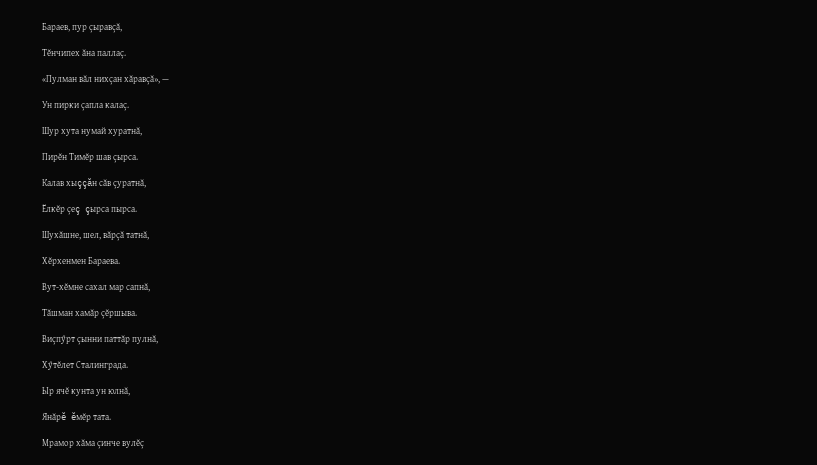Бараев, пур çыравçă,

Тĕнчипех ăна паллаç.

«Пулман вăл нихçан хăравçă», —

Ун пирки çапла калаç.

Шур хута нумай хуратнă,

Пирĕн Тимĕр шав çырса.

Калав хыççăн сăв çуратнă,

Ĕлкĕр çеç çырса пырса.

Шухăшне, шел, вăрçă татнă,

Хĕрхенмен Бараева.

Вут-хĕмне сахал мар сапнă,

Тăшман хамăр çĕршыва.

Виçпӳрт çынни паттăр пулнă,

Хӳтĕлет Сталинграда.

Ыр ячĕ кунта ун юлнă,

Янăрĕ ĕмĕр тата.

Мрамор хăма çинче вулĕç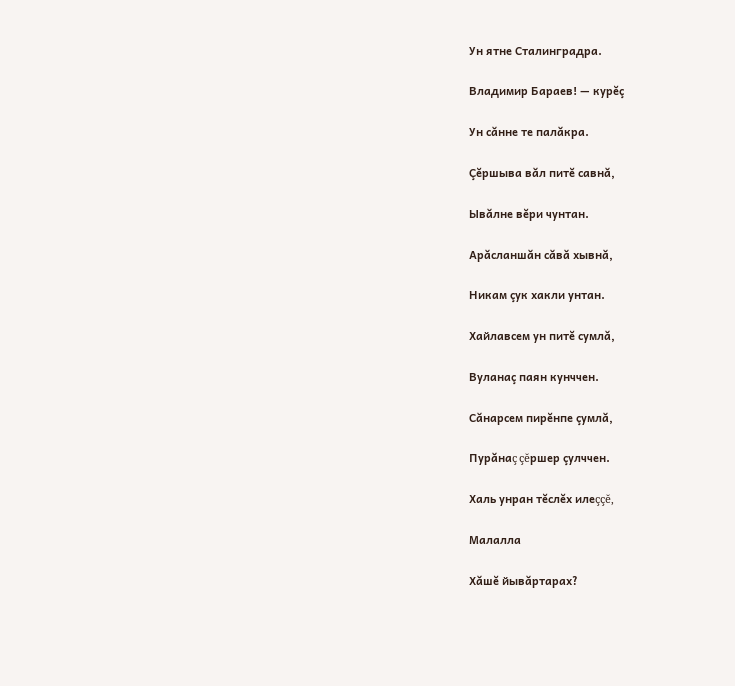Ун ятне Сталинградра.

Владимир Бараев! — курĕç

Ун сăнне те палăкра.

Çĕршыва вăл питĕ савнă,

Ывăлне вĕри чунтан.

Арăсланшăн сăвă хывнă,

Никам çук хакли унтан.

Хайлавсем ун питĕ сумлă,

Вуланаç паян кунччен.

Сăнарсем пирĕнпе çумлă,

Пурăнаç çĕршер çулччен.

Халь унран тĕслĕх илеççĕ,

Малалла

Хăшĕ йывăртарах?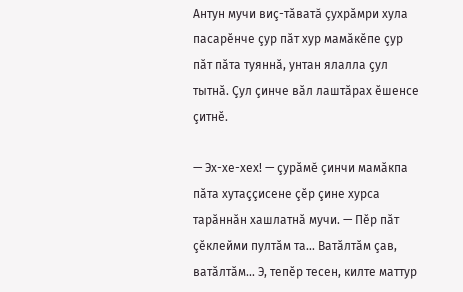Антун мучи виç-тăватă çухрăмри хула пасарĕнче çур пăт хур мамăкĕпе çур пăт пăта туяннă, унтан ялалла çул тытнă. Çул çинче вăл лаштăрах ĕшенсе çитнĕ.

— Эх-хе-хех! — çурăмĕ çинчи мамăкпа пăта хутаççисене çĕр çине хурса тарăннăн хашлатнă мучи. — Пĕр пăт çĕклейми пултăм та... Ватăлтăм çав, ватăлтăм... Э, тепĕр тесен, килте маттур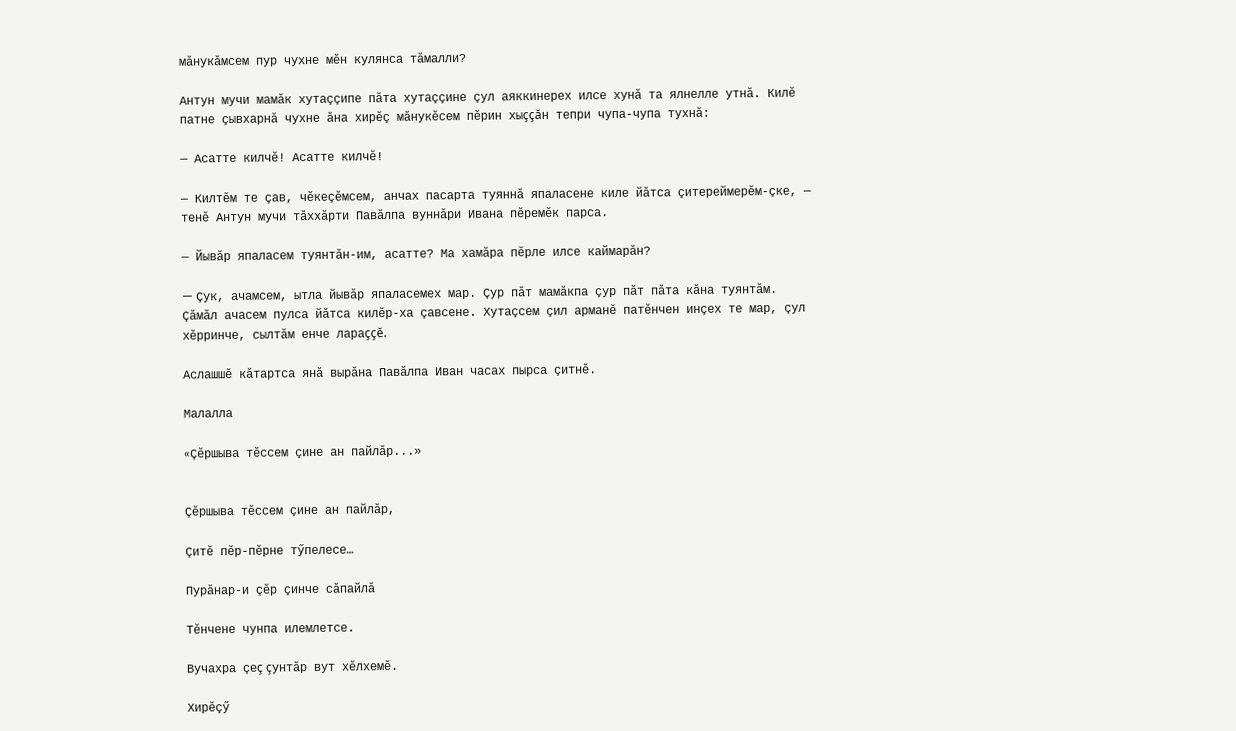мăнукăмсем пур чухне мĕн кулянса тăмалли?

Антун мучи мамăк хутаççипе пăта хутаççине çул аяккинерех илсе хунă та ялнелле утнă. Килĕ патне çывхарнă чухне ăна хирĕç мăнукĕсем пĕрин хыççăн тепри чупа-чупа тухнă:

— Асатте килчĕ! Асатте килчĕ!

— Килтĕм те çав, чĕкеçĕмсем, анчах пасарта туяннă япаласене киле йăтса çитереймерĕм-çке, — тенĕ Антун мучи тăххăрти Павăлпа вуннăри Ивана пĕремĕк парса.

— Йывăр япаласем туянтăн-им, асатте? Ма хамăра пĕрле илсе каймарăн?

— Çук, ачамсем, ытла йывăр япаласемех мар. Çур пăт мамăкпа çур пăт пăта кăна туянтăм. Çăмăл ачасем пулса йăтса килĕр-ха çавсене. Хутаçсем çил арманĕ патĕнчен инçех те мар, çул хĕрринче, сылтăм енче лараççĕ.

Аслашшĕ кăтартса янă вырăна Павăлпа Иван часах пырса çитнĕ.

Малалла

«Çĕршыва тĕссем çине ан пайлăр...»


Çĕршыва тĕссем çине ан пайлăр,

Çитĕ пĕр-пĕрне тӳпелесе…

Пурăнар-и çĕр çинче сăпайлă

Тĕнчене чунпа илемлетсе.

Вучахра çеç çунтăр вут хĕлхемĕ.

Хирĕçӳ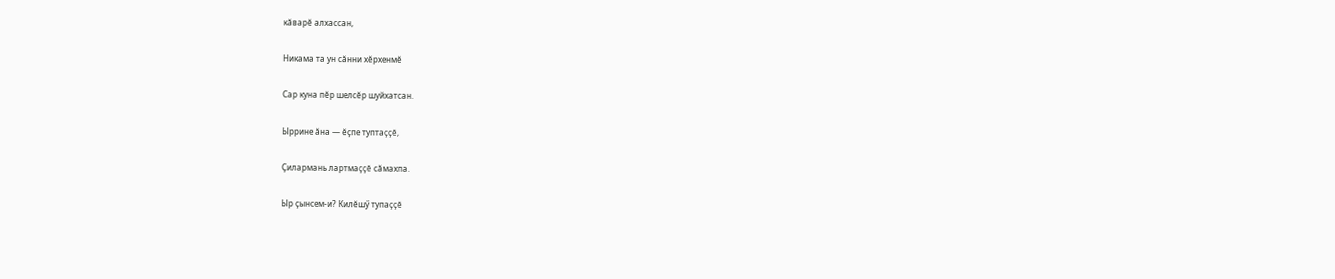кăварĕ алхассан,

Никама та ун сăнни хĕрхенмĕ

Сар куна пĕр шелсĕр шуйхатсан.

Ыррине ăна — ĕçпе туптаççĕ,

Çилармань лартмаççĕ сăмахпа.

Ыр çынсем-и? Килĕшӳ тупаççĕ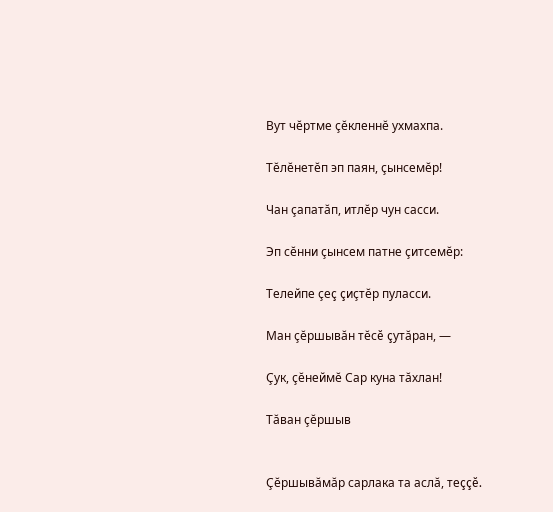Вут чĕртме çĕкленнĕ ухмахпа.

Тĕлĕнетĕп эп паян, çынсемĕр!

Чан çапатăп, итлĕр чун сасси.

Эп сĕнни çынсем патне çитсемĕр:

Телейпе çеç çиçтĕр пуласси.

Ман çĕршывăн тĕсĕ çутăран, —

Çук, çĕнеймĕ Сар куна тăхлан!

Тăван çĕршыв


Çĕршывăмăр сарлака та аслă, теççĕ.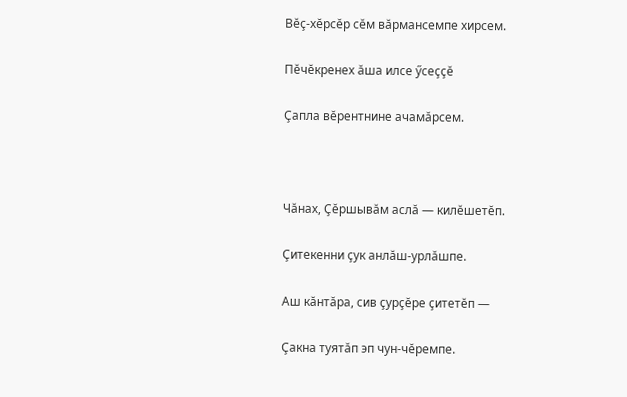Вĕç-хĕрсĕр сĕм вăрмансемпе хирсем.

Пĕчĕкренех ăша илсе ӳсеççĕ

Çапла вĕрентнине ачамăрсем.



Чăнах, Çĕршывăм аслă — килĕшетĕп.

Çитекенни çук анлăш-урлăшпе.

Аш кăнтăра, сив çурçĕре çитетĕп —

Çакна туятăп эп чун-чĕремпе.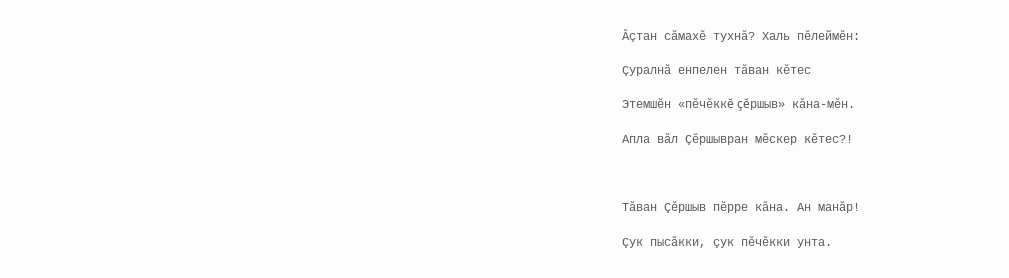Ăçтан сăмахĕ тухнă? Халь пĕлеймĕн:

Çуралнă енпелен тăван кĕтес

Этемшĕн «пĕчĕккĕ çĕршыв» кăна-мĕн.

Апла вăл Çĕршывран мĕскер кĕтес?!



Тăван Çĕршыв пĕрре кăна. Ан манăр!

Çук пысăкки, çук пĕчĕкки унта.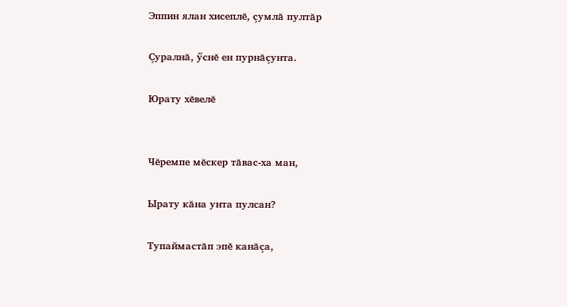Эппин ялан хисеплĕ, çумлă пултăр

Çуралнă, ӳснĕ ен пурнăçунта.

Юрату хĕвелĕ


Чĕремпе мĕскер тăвас-ха ман,

Ырату кăна унта пулсан?

Тупаймастăп эпĕ канăçа,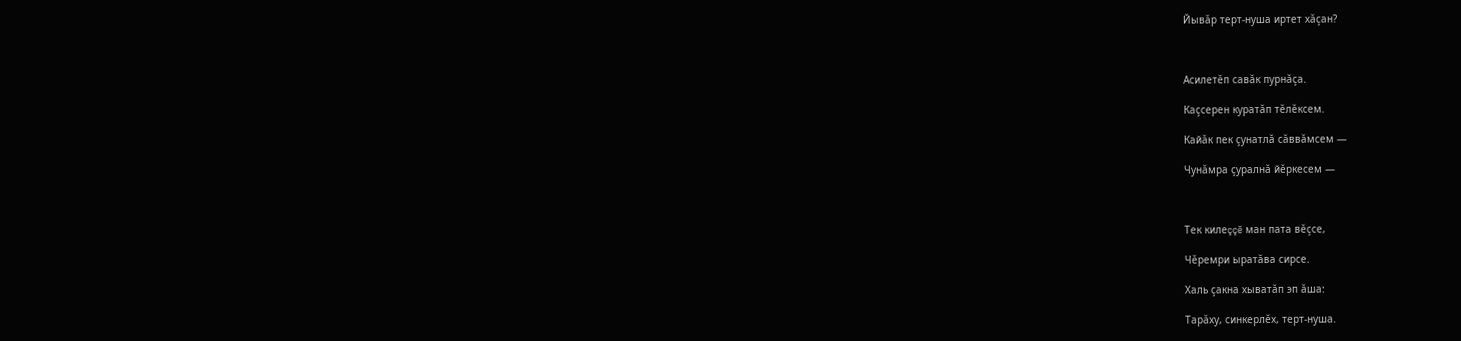Йывăр терт-нуша иртет хăçан?



Асилетĕп савăк пурнăçа.

Каçсерен куратăп тĕлĕксем.

Кайăк пек çунатлă сăввăмсем —

Чунăмра çуралнă йĕркесем —



Тек килеççĕ ман пата вĕçсе,

Чĕремри ыратăва сирсе.

Халь çакна хыватăп эп ăша:

Тарăху, синкерлĕх, терт-нуша.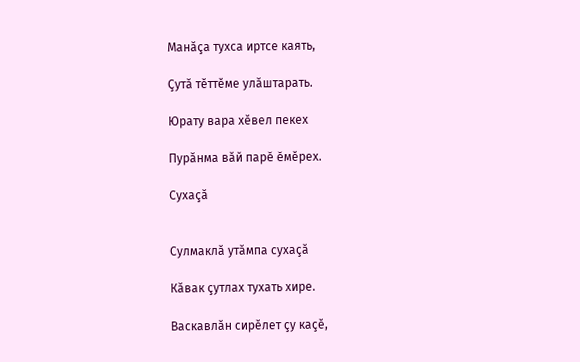Манăçа тухса иртсе каять,

Çутă тĕттĕме улăштарать.

Юрату вара хĕвел пекех

Пурăнма вăй парĕ ĕмĕрех.

Сухаçă


Сулмаклă утăмпа сухаçă

Кăвак çутлах тухать хире.

Васкавлăн сирĕлет çу каçĕ,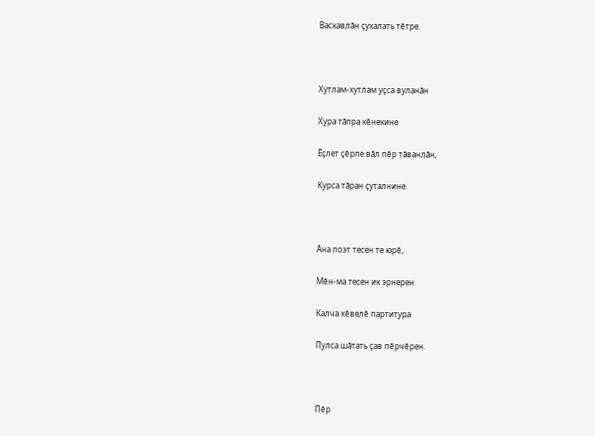Васкавлăн çухалать тĕтре.



Хутлам-хутлам уçса вуланăн

Хура тăпра кĕнекине

Ĕçлет çĕрпе вăл пĕр тăванлăн,

Курса тăран çуталнине.



Ăна поэт тесен те юрĕ,

Мĕн-ма тесен ик эрнерен

Калча хĕвелĕ партитура

Пулса шăтать çав пĕрчĕрен.



Пĕр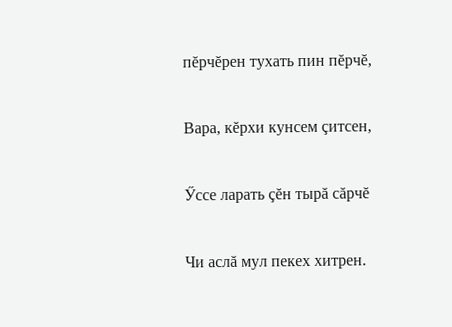пĕрчĕрен тухать пин пĕрчĕ,

Вара, кĕрхи кунсем çитсен,

Ӳссе ларать çĕн тырă сăрчĕ

Чи аслă мул пекех хитрен.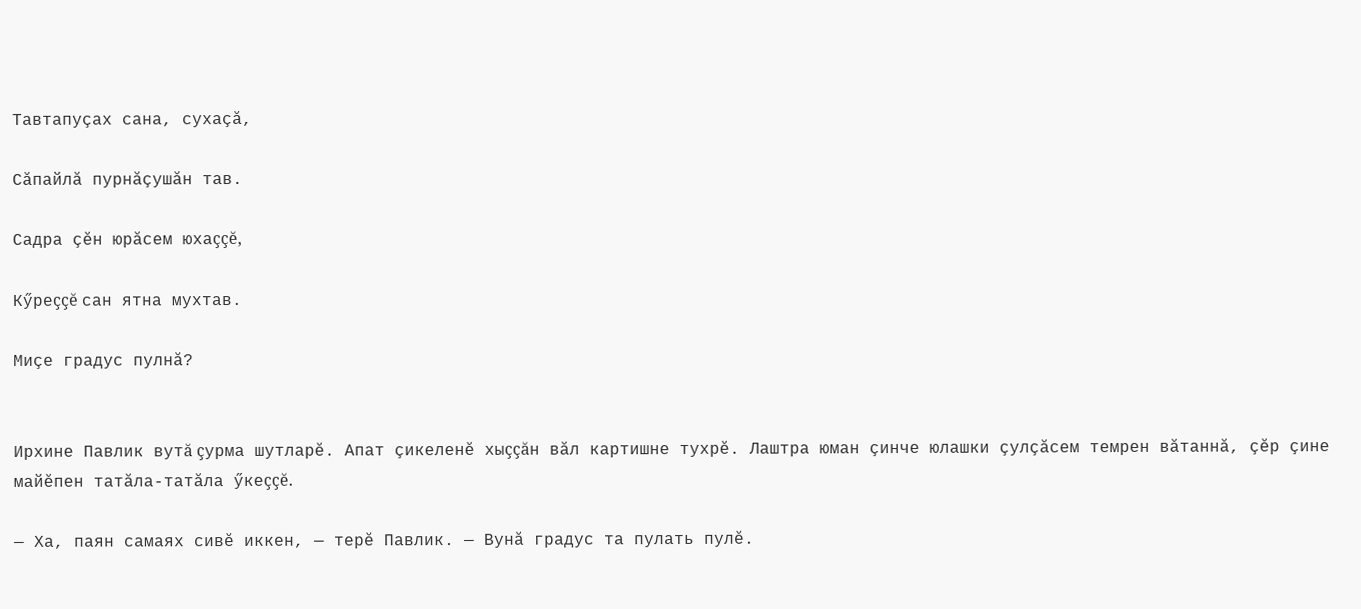Тавтапуçах сана, сухаçă,

Сăпайлă пурнăçушăн тав.

Садра çĕн юрăсем юхаççĕ,

Кӳреççĕ сан ятна мухтав.

Миçе градус пулнă?


Ирхине Павлик вутă çурма шутларĕ. Апат çикеленĕ хыççăн вăл картишне тухрĕ. Лаштра юман çинче юлашки çулçăсем темрен вăтаннă, çĕр çине майĕпен татăла-татăла ӳкеççĕ.

— Ха, паян самаях сивĕ иккен, — терĕ Павлик. — Вунă градус та пулать пулĕ.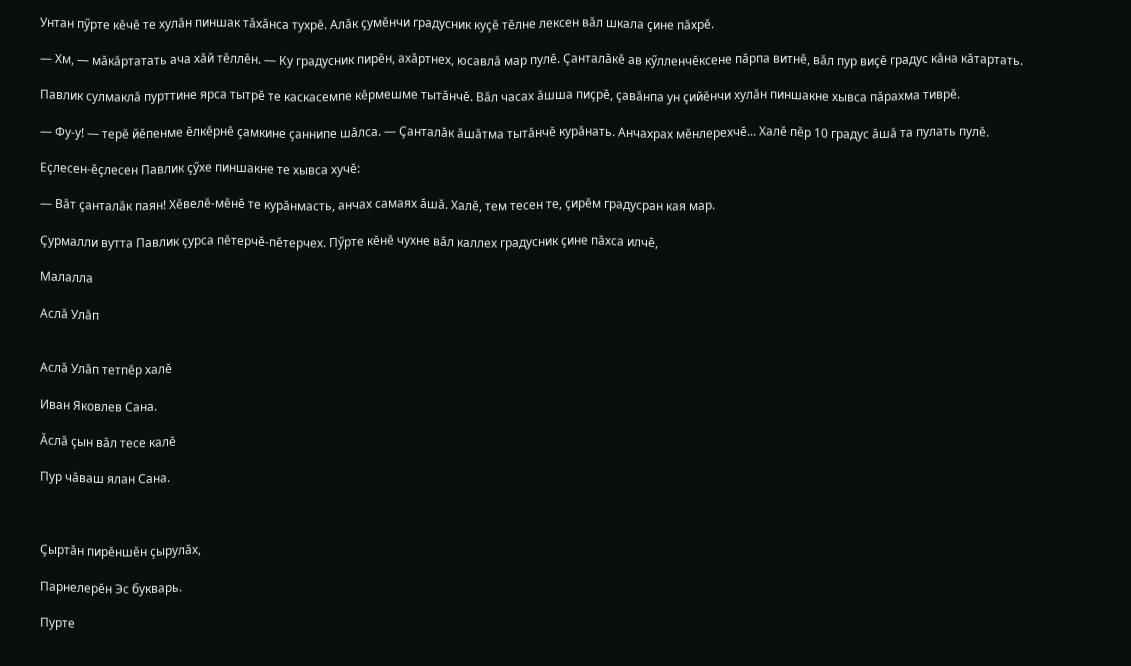Унтан пӳрте кĕчĕ те хулăн пиншак тăхăнса тухрĕ. Алăк çумĕнчи градусник куçĕ тĕлне лексен вăл шкала çине пăхрĕ.

— Хм, — мăкăртатать ача хăй тĕллĕн. — Ку градусник пирĕн, ахăртнех, юсавлă мар пулĕ. Çанталăкĕ ав кӳлленчĕксене пăрпа витнĕ, вăл пур виçĕ градус кăна кăтартать.

Павлик сулмаклă пурттине ярса тытрĕ те каскасемпе кĕрмешме тытăнчĕ. Вăл часах ăшша пиçрĕ, çавăнпа ун çийĕнчи хулăн пиншакне хывса пăрахма тиврĕ.

— Фу-у! — терĕ йĕпенме ĕлкĕрнĕ çамкине çаннипе шăлса. — Çанталăк ăшăтма тытăнчĕ курăнать. Анчахрах мĕнлерехчĕ... Халĕ пĕр 10 градус ăшă та пулать пулĕ.

Еçлесен-ĕçлесен Павлик çӳхе пиншакне те хывса хучĕ:

— Вăт çанталăк паян! Хĕвелĕ-мĕнĕ те курăнмасть, анчах самаях ăшă. Халĕ, тем тесен те, çирĕм градусран кая мар.

Çурмалли вутта Павлик çурса пĕтерчĕ-пĕтерчех. Пӳрте кĕнĕ чухне вăл каллех градусник çине пăхса илчĕ,

Малалла

Аслă Улăп


Аслă Улăп тетпĕр халĕ

Иван Яковлев Сана.

Ăслă çын вăл тесе калĕ

Пур чăваш ялан Сана.



Çыртăн пирĕншĕн çырулăх,

Парнелерĕн Эс букварь.

Пурте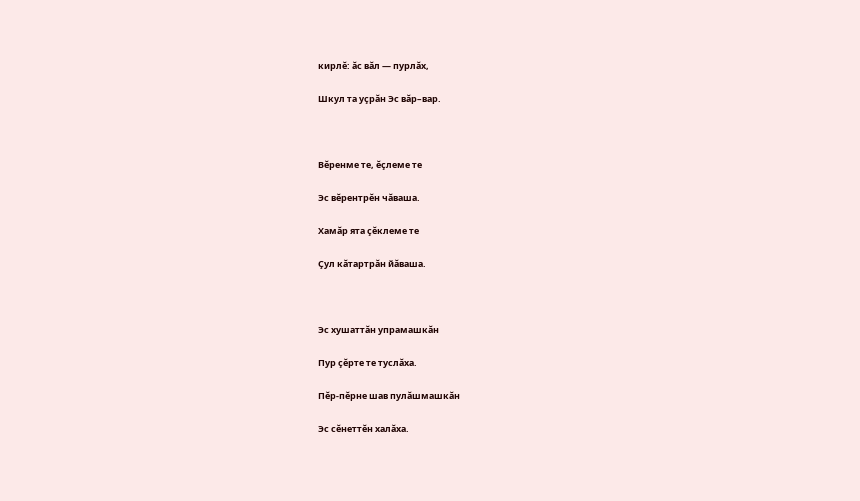кирлĕ: ăс вăл — пурлăх,

Шкул та уçрăн Эс вăр–вар.



Вĕренме те, ĕçлеме те

Эс вĕрентрĕн чăваша.

Хамăр ята çĕклеме те

Çул кăтартрăн йăваша.



Эс хушаттăн упрамашкăн

Пур çĕрте те туслăха.

Пĕр-пĕрне шав пулăшмашкăн

Эс сĕнеттĕн халăха.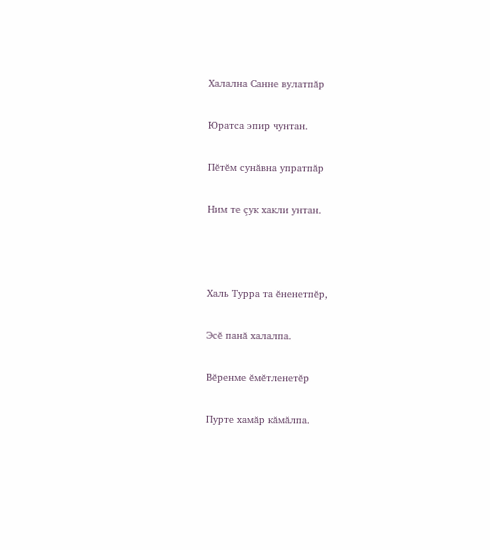Халална Санне вулатпăр

Юратса эпир чунтан.

Пĕтĕм сунăвна упратпăр

Ним те çук хакли унтан.



Халь Турра та ĕненетпĕр,

Эсĕ панă халалпа.

Вĕренме ĕмĕтленетĕр

Пурте хамăр кăмăлпа.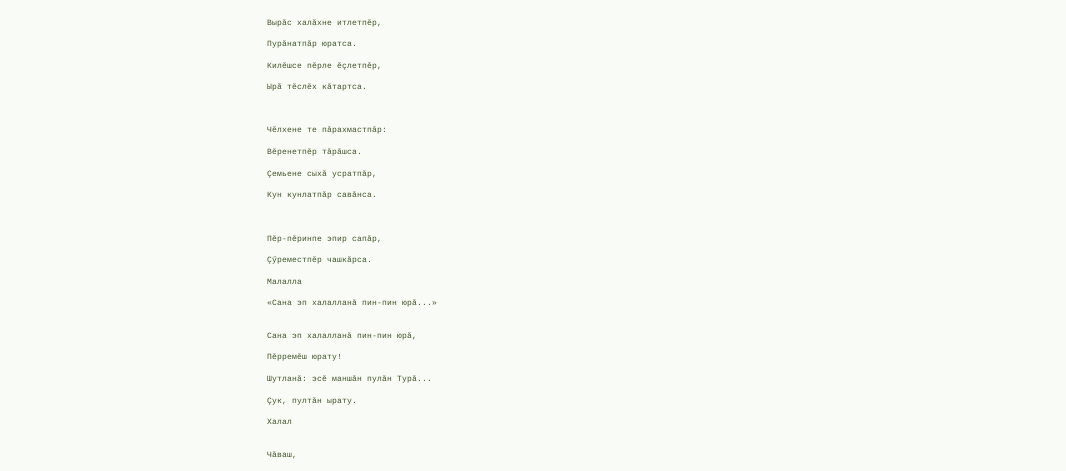Вырăс халăхне итлетпĕр,

Пурăнатпăр юратса.

Килĕшсе пĕрле ĕçлетпĕр,

Ырă тĕслĕх кăтартса.



Чĕлхене те пăрахмастпăр:

Вĕренетпĕр тăрăшса.

Çемьене сыхă усратпăр,

Кун кунлатпăр савăнса.



Пĕр-пĕринпе эпир сапăр,

Çӳреместпĕр чашкăрса.

Малалла

«Сана эп халалланă пин-пин юрă...»


Сана эп халалланă пин-пин юрă,

Пĕрремĕш юрату!

Шутланă: эсĕ маншăн пулăн Турă...

Çук, пултăн ырату.

Халал


Чăваш,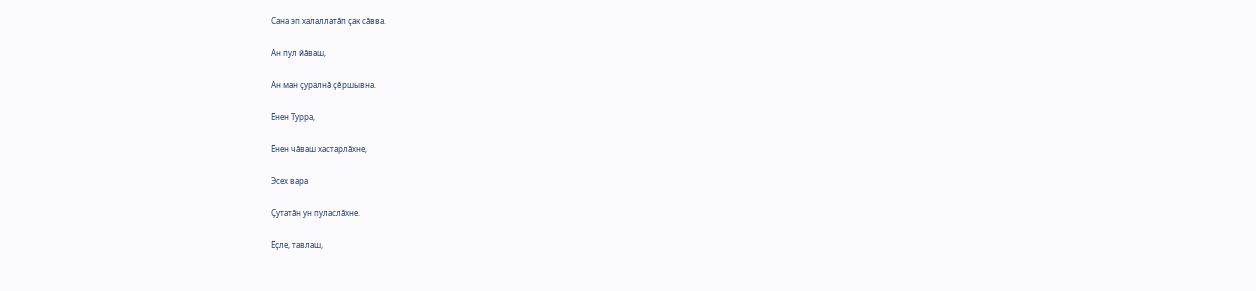Сана эп халаллатăп çак сăвва.

Ан пул йăваш,

Ан ман çуралнă çĕршывна.

Ĕнен Турра,

Ĕнен чăваш хастарлăхне,

Эсех вара

Çутатăн ун пуласлăхне.

Ĕçле, тавлаш,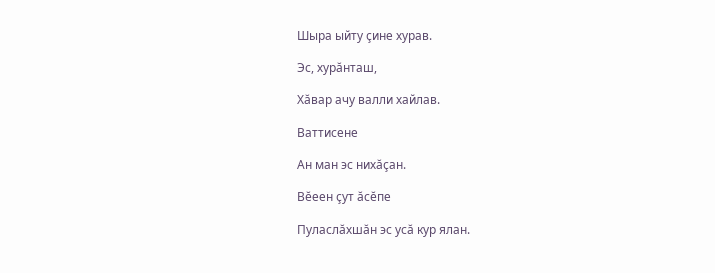Шыра ыйту çине хурав.

Эс, хурăнташ,

Хăвар ачу валли хайлав.

Ваттисене

Ан ман эс нихăçан.

Вĕеен çут ăсĕпе

Пуласлăхшăн эс усă кур ялан.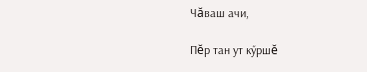Чăваш ачи,

Пĕр тан ут кӳршĕ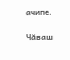ачипе.

Чăваш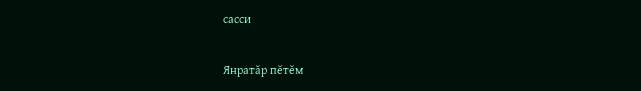сасси

Янратăр пĕтĕм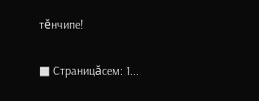тĕнчипе!

■ Страницăсем: 1...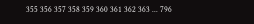355 356 357 358 359 360 361 362 363 ... 796